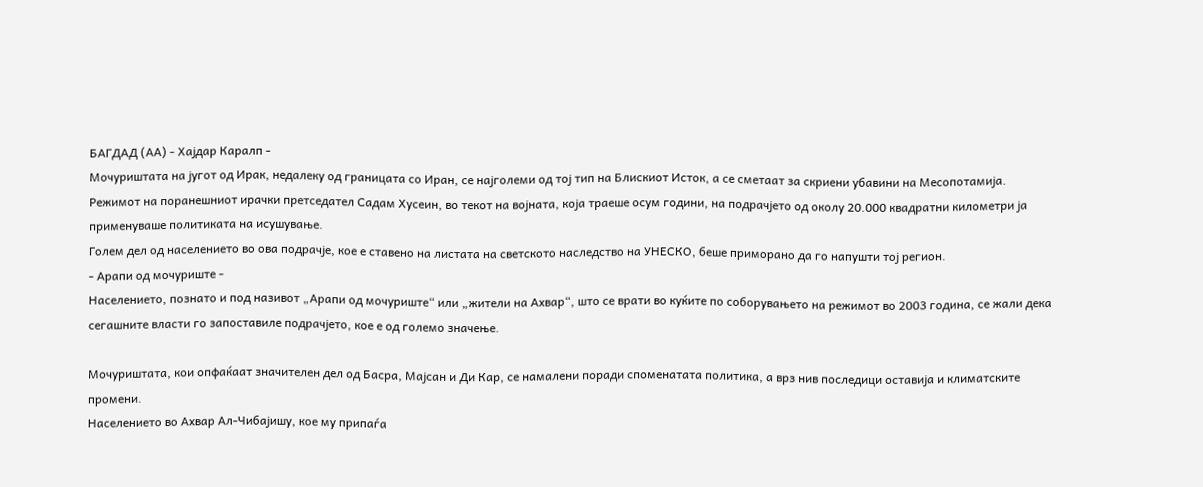БАГДАД (АА) - Хајдар Каралп -
Мочуриштата на југот од Ирак, недалеку од границата со Иран, се најголеми од тој тип на Блискиот Исток, а се сметаат за скриени убавини на Месопотамија.
Режимот на поранешниот ирачки претседател Садам Хусеин, во текот на војната, која траеше осум години, на подрачјето од околу 20.000 квадратни километри ја применуваше политиката на исушување.
Голем дел од населението во ова подрачје, кое е ставено на листата на светското наследство на УНЕСКО, беше приморано да го напушти тој регион.
- Арапи од мочуриште -
Населението, познато и под називот „Арапи од мочуриште“ или „жители на Ахвар“, што се врати во куќите по соборувањето на режимот во 2003 година, се жали дека сегашните власти го запоставиле подрачјето, кое е од големо значење.

Мочуриштата, кои опфаќаат значителен дел од Басра, Мајсан и Ди Кар, се намалени поради споменатата политика, а врз нив последици оставија и климатските промени.
Населението во Ахвар Ал-Чибајишу, кое му припаѓа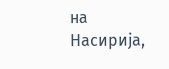на Насирија,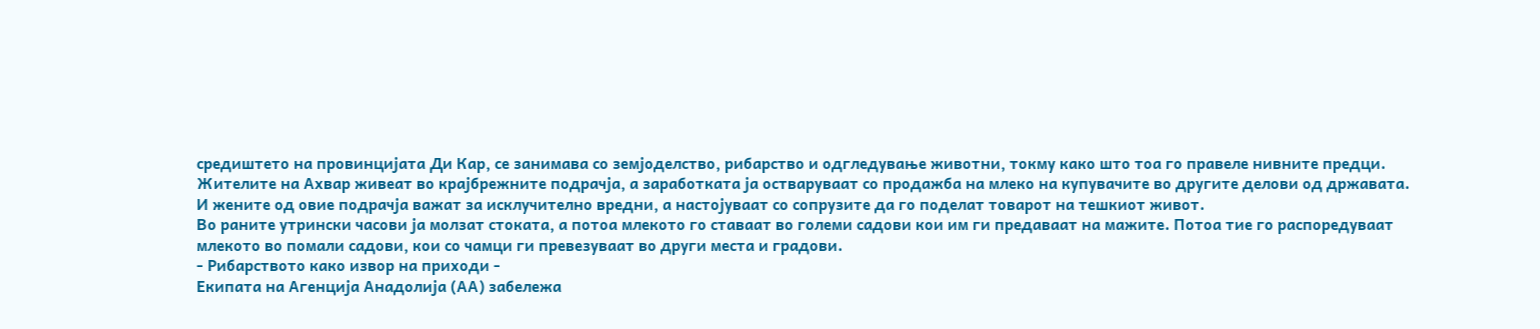средиштето на провинцијата Ди Кар, се занимава со земјоделство, рибарство и одгледување животни, токму како што тоа го правеле нивните предци.
Жителите на Ахвар живеат во крајбрежните подрачја, а заработката ја остваруваат со продажба на млеко на купувачите во другите делови од државата.
И жените од овие подрачја важат за исклучително вредни, а настојуваат со сопрузите да го поделат товарот на тешкиот живот.
Во раните утрински часови ја молзат стоката, а потоа млекото го ставаат во големи садови кои им ги предаваат на мажите. Потоа тие го распоредуваат млекото во помали садови, кои со чамци ги превезуваат во други места и градови.
- Рибарството како извор на приходи -
Екипата на Агенција Анадолија (АА) забележа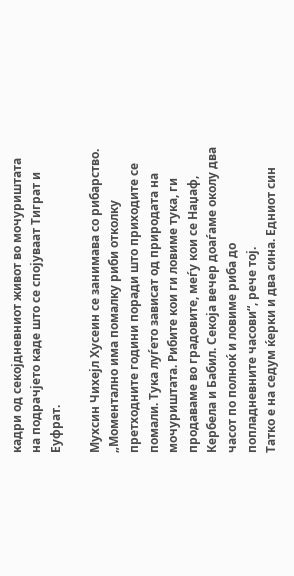кадри од секојдневниот живот во мочуриштата на подрачјето каде што се спојуваат Тиграт и Еуфрат.

Мухсин Чихејл Хусеин се занимава со рибарство.
„Моментално има помалку риби отколку претходните години поради што приходите се помали. Тука луѓето зависат од природата на мочуриштата. Рибите кои ги ловиме тука, ги продаваме во градовите, меѓу кои се Наџаф, Кербела и Бабил. Секоја вечер доаѓаме околу два часот по полноќ и ловиме риба до попладневните часови“, рече тој.
Татко е на седум ќерки и два сина. Едниот син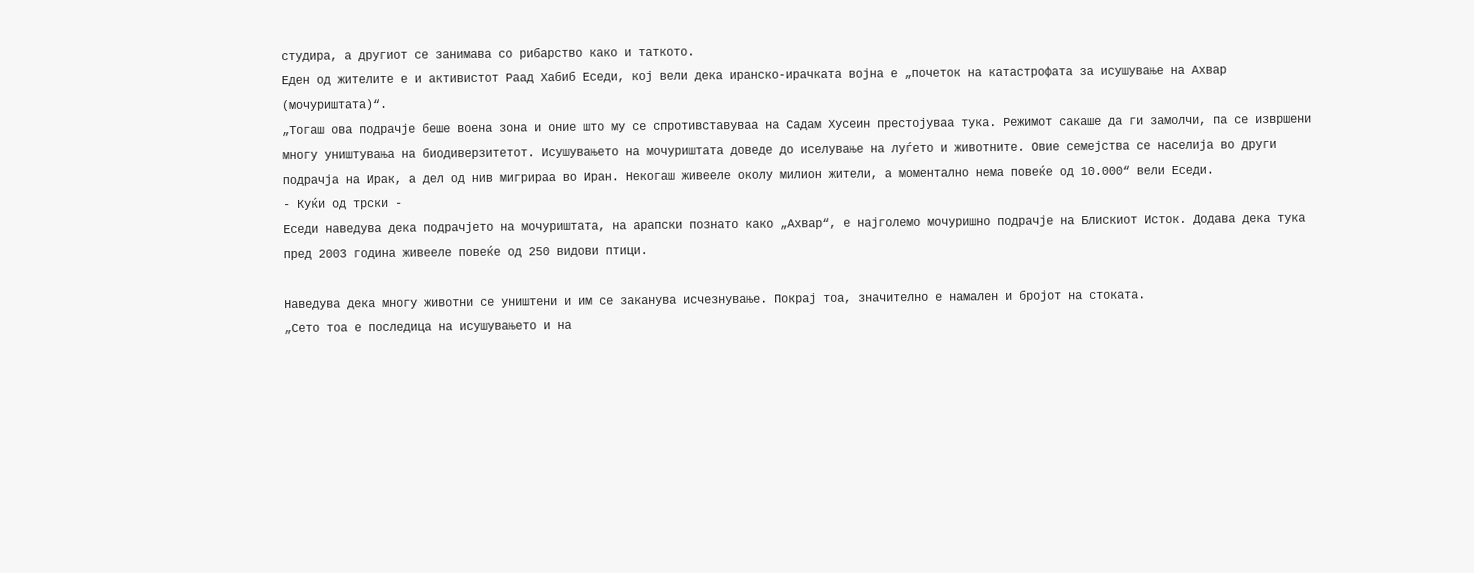студира, а другиот се занимава со рибарство како и таткото.
Еден од жителите е и активистот Раад Хабиб Еседи, кој вели дека иранско-ирачката војна е „почеток на катастрофата за исушување на Ахвар (мочуриштата)“.
„Тогаш ова подрачје беше воена зона и оние што му се спротивставуваа на Садам Хусеин престојуваа тука. Режимот сакаше да ги замолчи, па се извршени многу уништувања на биодиверзитетот. Исушувањето на мочуриштата доведе до иселување на луѓето и животните. Овие семејства се населија во други подрачја на Ирак, а дел од нив мигрираа во Иран. Некогаш живееле околу милион жители, а моментално нема повеќе од 10.000“ вели Еседи.
- Куќи од трски -
Еседи наведува дека подрачјето на мочуриштата, на арапски познато како „Ахвар“, е најголемо мочуришно подрачје на Блискиот Исток. Додава дека тука пред 2003 година живееле повеќе од 250 видови птици.

Наведува дека многу животни се уништени и им се заканува исчезнување. Покрај тоа, значително е намален и бројот на стоката.
„Сето тоа е последица на исушувањето и на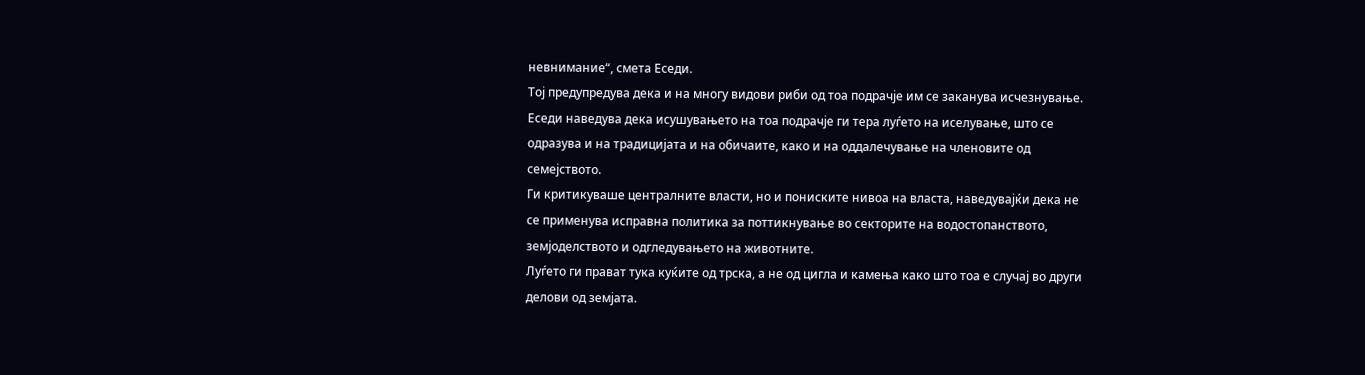невнимание“, смета Еседи.
Тој предупредува дека и на многу видови риби од тоа подрачје им се заканува исчезнување.
Еседи наведува дека исушувањето на тоа подрачје ги тера луѓето на иселување, што се одразува и на традицијата и на обичаите, како и на оддалечување на членовите од семејството.
Ги критикуваше централните власти, но и пониските нивоа на власта, наведувајќи дека не се применува исправна политика за поттикнување во секторите на водостопанството, земјоделството и одгледувањето на животните.
Луѓето ги прават тука куќите од трска, а не од цигла и камења како што тоа е случај во други делови од земјата.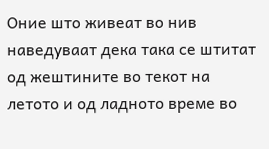Оние што живеат во нив наведуваат дека така се штитат од жештините во текот на летото и од ладното време во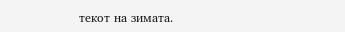текот на зимата.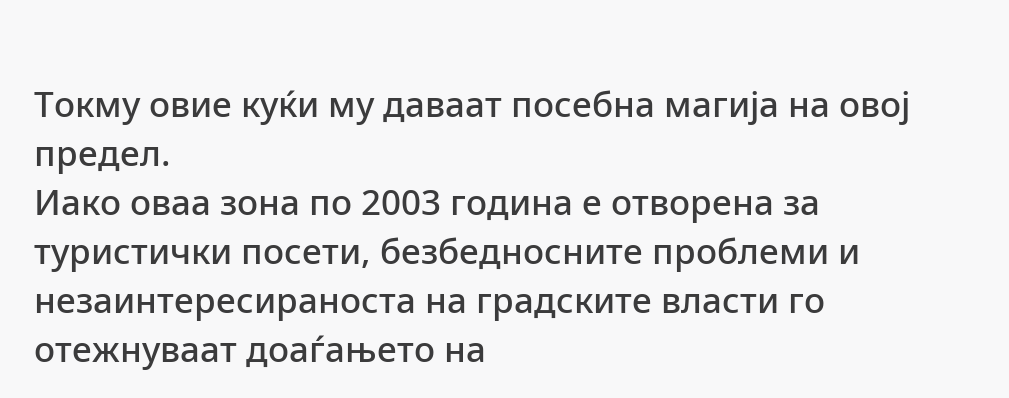Токму овие куќи му даваат посебна магија на овој предел.
Иако оваа зона по 2003 година е отворена за туристички посети, безбедносните проблеми и незаинтересираноста на градските власти го отежнуваат доаѓањето на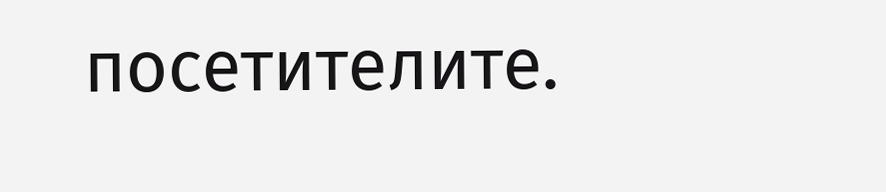посетителите.